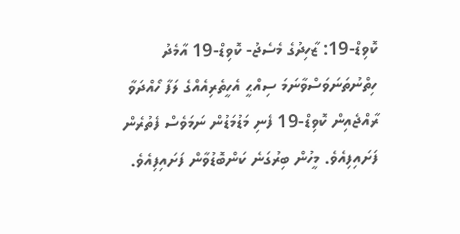ކޮވިޑް-19: ޒާހިދުގެ މެސެޖު- ކޮވިޑް-19 އާމެދު ހިތްނުތަނަވަސްވާނަމަ ސިއްޙީ އެހީތެރިއެއްގެ ލަފާ ހޯއްދަވާ
ރާއްޖެއިން ކޮވިޑް-19 ފެނި މަޑުމަޑުން ނަމަވެސް ފެތުރެން ފަށައިފިއެވެ. މީހުން ބިރުގަނެ ކަންބޮޑުވާން ފަށައިފިއެވެ.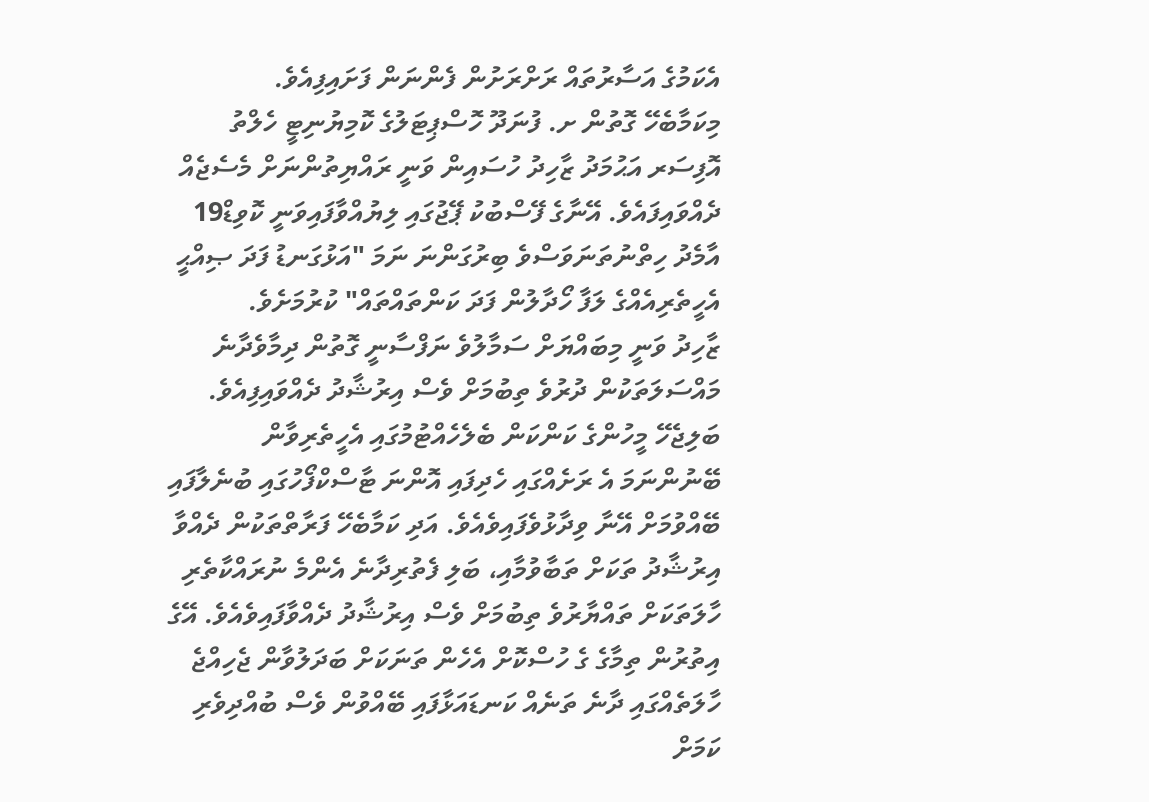އެކަމުގެ އަސާރުތައް ރަށްރަށުން ފެންނަން ފަށައިފިއެވެ.
މިކަމާބެހޭ ގޮތުން ށ. ފުނަދޫ ހޮސްޕިޓަލުގެ ކޮމިޔުނިޓީ ހެލްތު އޮފިސަރ އަޙުމަދު ޒާހިދު ހުސައިން ވަނީ ރައްޔިތުންނަށް މެސެޖެއް ދެއްވައިފައެވެ. އޭނާގެ ފޭސްބުކު ޕޭޖުގައި ލިޔުއްވާފައިވަނީ ކޮވިޑް19 އާމެދު ހިތްނުތަނަވަސްވެ ބިރުގަންނަ ނަމަ "އަޅުގަނޑު ފަދަ ޞިއްޙީ އެހީތެރިއެއްގެ ލަފާ ހޯދާލުން ފަދަ ކަންތައްތައް" ކުރުމަށެވެ.
ޒާހިދު ވަނީ މިބައްޔަށް ސަމާލުވެ ނަފްސާނީ ގޮތުން ދިމާވެދާނެ މައްސަލަތަކުން ދުރުވެ ތިބުމަށް ވެސް އިރުޝާދު ދެއްވައިފިއެވެ.
ބަލިޖެހޭ މީހުންގެ ކަންކަން ބެލެހެއްޓުމުގައި އެހީތެރިވާން ބޭނުންނަމަ އެ ރަށެއްގައި ހެދިފައި އޮންނަ ޓާސްކްފޯހުގައި ބުނެލާފައި ބޭއްވުމަށް އޭނާ ވިދާޅުވެފައިވެއެވެ. އަދި ކަމާބެހޭ ފަރާތްތަކުން ދެއްވާ އިރުޝާދު ތަކަށް ތަބާވުމާއި، ބަލި ފެތުރިދާނެ އެންމެ ނުރައްކާތެރި ހާލަތަކަށް ތައްޔާރުވެ ތިބުމަށް ވެސް އިރުޝާދު ދެއްވާފައިވެއެވެ. އޭގެ އިތުރުން ތިމާގެ ގެ ހުސްކޮށް އެހެން ތަނަކަށް ބަދަލުވާން ޖެހިއްޖެ ހާލަތެއްގައި ދާނެ ތަނެއް ކަނޑައަޅާފައި ބޭއްވުން ވެސް ބުއްދިވެރި ކަމަށް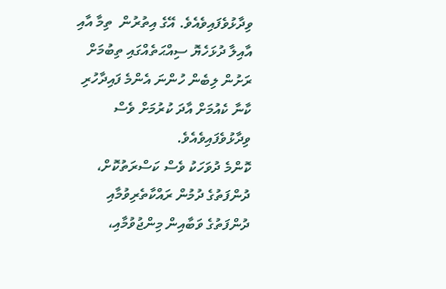ވިދާޅުވެފައިވެއެވެ. އޭގެ އިތުރުން  ތިމާ އާއި އާއިލާ ދުޅަހެޔޮ ސިއްޙަތެއްގައި ތިބުމަށް ރަށުން ލިބެން ހުންނަ އެންމެ ފައިދާހުރި ކާނާ ކެއުމަށް އާދަ ކުރުމަށް ވެސް ވިދާޅުވެފައިވެއެވެ.
ކޮންމެ ދުވަހަކު ވެސް ކަސްރަތުކޮށް، ދުންފަތުގެ ދުމުން ރައްކާތެރިވުމާއި ދުންފަތުގެ ވަބާއިން މިންޖުވުމާއި،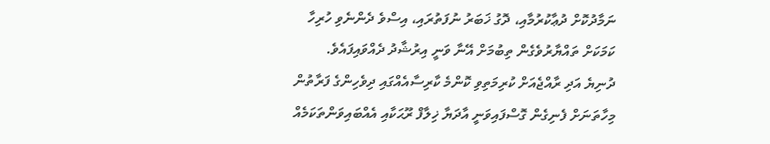ނަމާދުކޮށް ދުޢާކުރުމާއި، ދޮގު ޚަބަރު ނުފަތުރައި، އިސްވެ ދެންނެވި ހުރިހާ ކަމަކަށް ތައްޔާރުވެގެން ތިބުމަށް އޭނާ ވަނީ އިރުޝާދު ދެއްވައިފައެވެ.
ދުނިޔެ އަދި ރާއްޖެއަށް ކުރިމަތިވި ކޮންމެ ކާރިސާއެއްގައި ދިވެހިންގެ ފަރާތުން މިހާތަނަށް ފެނިގެން ގޮސްފައިވަނީ އާދަޔާ ޚިލާފް ރޫޙަކާއި އެއްބައިވަންތަކަމެއް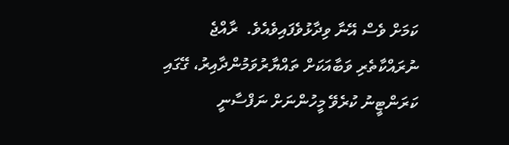ކަމަށް ވެސް އޭނާ ވިދާޅުވެފައިވެއެވެ.  ރާއްޖެ ނުރައްކާތެރި ވަބާއަކަށް ތައްޔާރުވަމުންދާއިރު، ގޭގައި ކަރަންޓީނު ކުރެވޭ މީހުންނަށް ނަފްސާނީ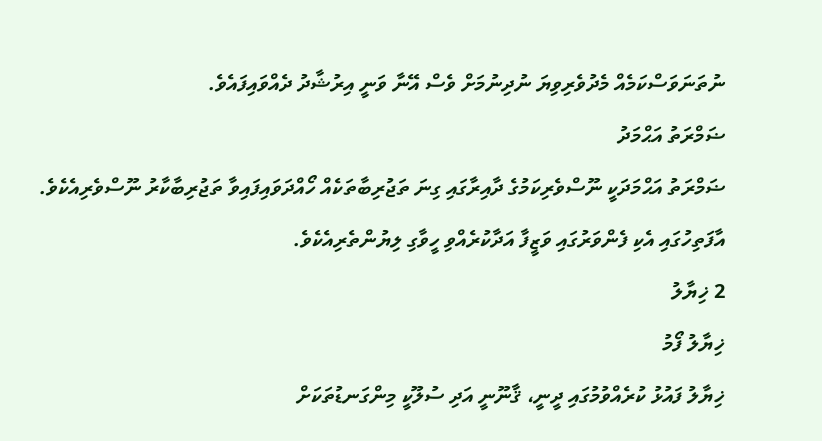ނުތަނަވަސްކަމެއް މެދުވެރިވިޔަ ނުދިނުމަށް ވެސް އޭނާ ވަނީ އިރުޝާދު ދެއްވައިފައެވެ.
ޟަމްރަތު އަޙްމަދު
ޟަމްރަތު އަޙްމަދަކީ ނޫސްވެރިކަމުގެ ދާއިރާގައި ގިނަ ތަޖުރިބާތަކެއް ހޯއްދަވައިފައިވާ ތަޖުރިބާކާރު ނޫސްވެރިއެކެވެ. އާފަތިހުގައި އެކި ފެންވަރުގައި ވަޒީފާ އަދާކުރެއްވި ހީވާގި ލިޔުންތެރިއެކެވެ.
2 ޚިޔާލު
ޚިޔާލު ފޯމު
ޚިޔާލު ފައުޅު ކުރެއްވުމުގައި ދީނީ، ޤާނޫނީ އަދި ސުލޫކީ މިންގަނޑުތަކަށް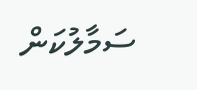ސަމާލުކަން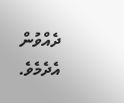ދެއްވުން އެދެމެވެ.